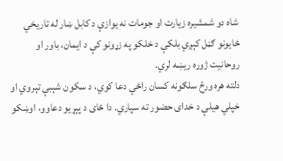شاه دو شمشیره زیارت او جومات نه یوازې د کابل ښار له تاریخي ځايونو ګڼل کېږي بلکې د خلکو په زړونو کې د ایمان، باور او روحانیت ژوره ریښه لري.
دلته هره ورځ سلګونه کسان راځي دعا کوي، د سکون شېبې تېروي او خپلي هیلې د خدای حضور ته سپاري. دا ځای د پېړیو دعاوو، اوښکو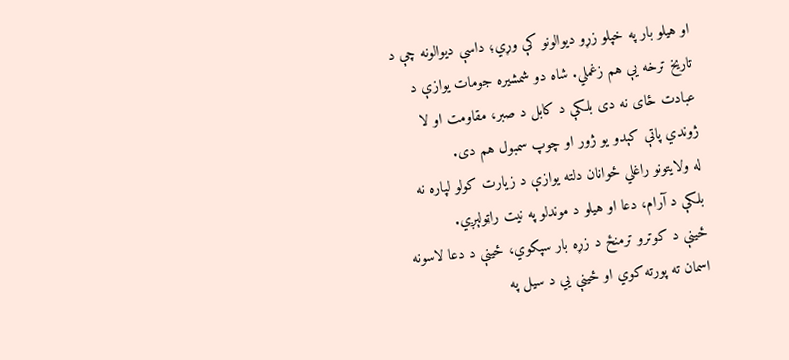او هیلو بار په خپلو زړو دیوالونو کې وړي؛ داسې دیوالونه چې د تاریخ ترخه يې هم زغملي. شاه دو شمشیره جومات یوازې د عبادت ځای نه دی بلکې د کابل د صبر، مقاومت او لا ژوندي پاتې کېدو یو ژور او چوپ سمبول هم دی.
له ولایتونو راغلي ځوانان دلته یوازې د زیارت کولو لپاره نه بلکې د آرام، دعا او هیلو د موندلو په نیت راټولېږي.
ځینې د کوترو ترمنځ د زړه بار سپکوي، ځینې د دعا لاسونه اسمان ته پورته کوي او ځینې يي د سیل په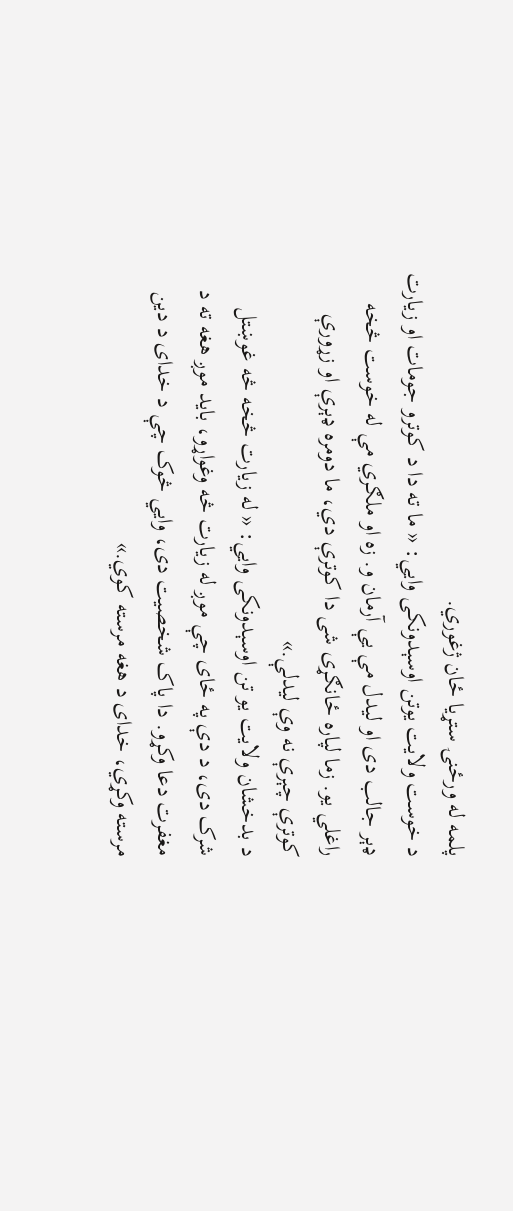پلمه له ورځنۍ ستړیا ځان ژغوري.
د خوست ولایت یوتن اوسېدونکی وايي: « ما ته دا د کوترو جومات او زیارت ډېر جالب دی او لیدل مې یې آرمان و. زه او ملګري مې له خوست څخه راغلي یو. زما لپاره ځانګړی شی دا کوترې دي، ما دومره ډېرې او زړورې کوترې چېرې نه وې لیدلې.»
د بدخشان ولایت یو تن اوسېدونکی وايي: « له زیارت څخه څه غوښتل شرک دی، د دې په ځای چې موږ له زیارت څه وغواړو، باید موږ هغه ته د مغفرت دعا وکړو. دا پاک شخصیت دی، وايي څوک چې د خدای د دین مرسته وکړي، خدای د هغه مرسته کوي.»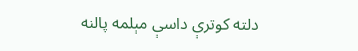دلته کوترې داسې مېلمه پالنه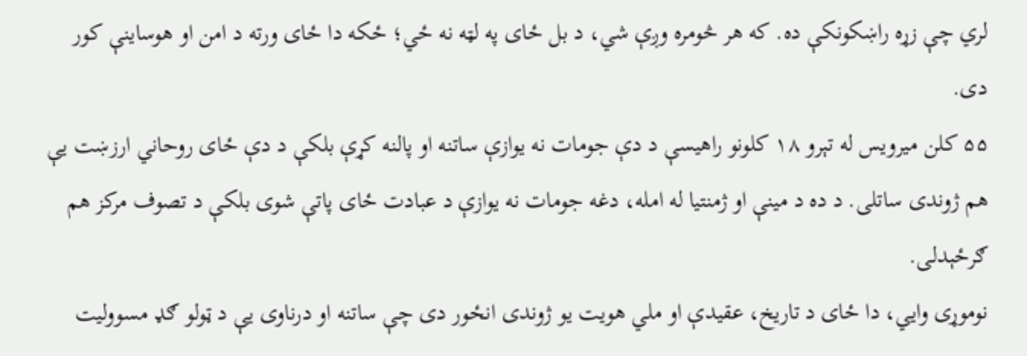لري چې زړه راښکونکې ده. که هر څومره وږې شي، د بل ځای په لټه نه ځي؛ ځکه دا ځای ورته د امن او هوساینې کور دی.
۵۵ کلن میرویس له تېرو ۱۸ کلونو راهیسې د دې جومات نه یوازې ساتنه او پالنه کړې بلکې د دې ځای روحاني ارزښت یې هم ژوندی ساتلی. د ده د مینې او ژمنتیا له امله، دغه جومات نه یوازې د عبادت ځای پاتې شوی بلکې د تصوف مرکز هم ګرځېدلی.
نوموړی وايي، دا ځای د تاریخ، عقیدې او ملي هویت یو ژوندی انځور دی چې ساتنه او درناوی یې د ټولو ګډ مسوولیت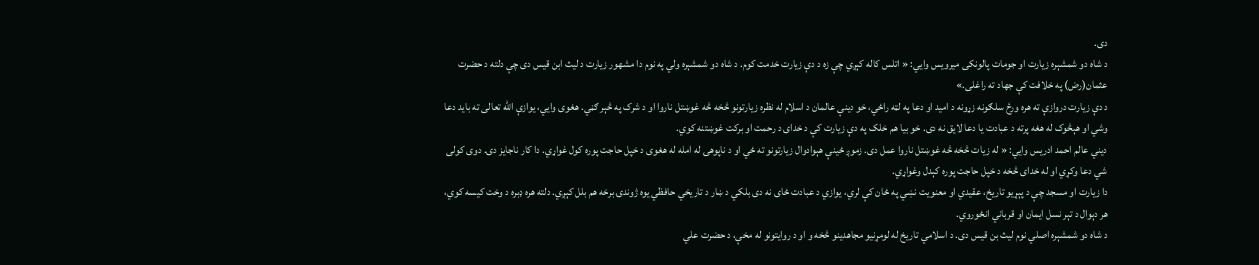دی.
د شاه دو شمشېره زیارت او جومات پالونکی میرویس وايي: « اتلس کاله کېږي چې زه د دې زیارت خدمت کوم. د شاه دو شمشېره ولي په نوم دا مشهور زیارت د لیث ابن قیس دی چې دلته د حضرت عثمان(رض) په خلافت کې جهاد ته راغلی.»
د دې زیارت دروازې ته هره ورځ سلګونه زړونه د امید او دعا په لټه راځي، خو دینې عالمان د اسلام له نظره زیارتونو څخه څه غوښتل ناروا او د شرک په څېر ګڼي. هغوی وایي، یوازې الله تعالی ته باید دعا وشي او هېڅوک له هغه پرته د عبادت یا دعا لایق نه دی. خو بیا هم خلک په دې زیارت کې د خدای د رحمت او برکت غوښتنه کوي.
دیني عالم احمد ادریس وايي: « له زیات څخه څه غوښتل ناروا عمل دی. زموږ ځینې هېوادوال زیارتونو ته ځي او د ناپوهۍ له امله له هغوی د خپل حاجت پوره کول غواړي. دا کار ناجایز دی. دوی کولی شي دعا وکړي او له خدای څخه د خپل حاجت پوره کېدل وغواړي.
دا زیارت او مسجد چې د پېړیو تاریخ، عقیدي او معنویت نښي په ځان کې لري، یوازي د عبادت ځای نه دی بلکي د ښار د تاریخي حافظي یوه ژوندۍ برخه هم بلل کېږي. دلته هره ډبره د وخت کیسه کوي، هر دېوال د تېر نسل ایمان او قرباني انځوروي.
د شاه دو شمشېره اصلي نوم لیث بن قیس دی. د اسلامي تاریخ له لومړنیو مجاهدینو څخه و او د روایتونو له مخې، د حضرت علي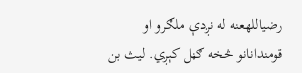رضياللهعنه له نږدې ملګرو او قومندانانو څخه ګڼل کېږي. لیث بن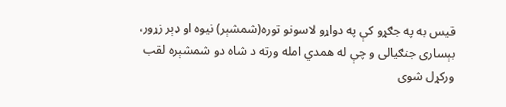قیس به په جګړو کې په دواړو لاسونو توره(شمشېر) نیوه او ډېر زړور، بېساری جنګیالی و چې له همدي امله ورته د شاه دو شمشېره لقب ورکړل شوی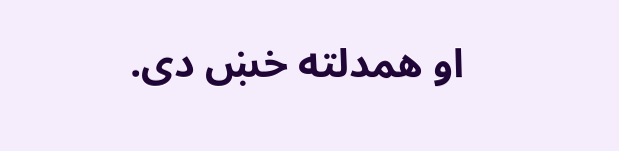او همدلته خښ دی.